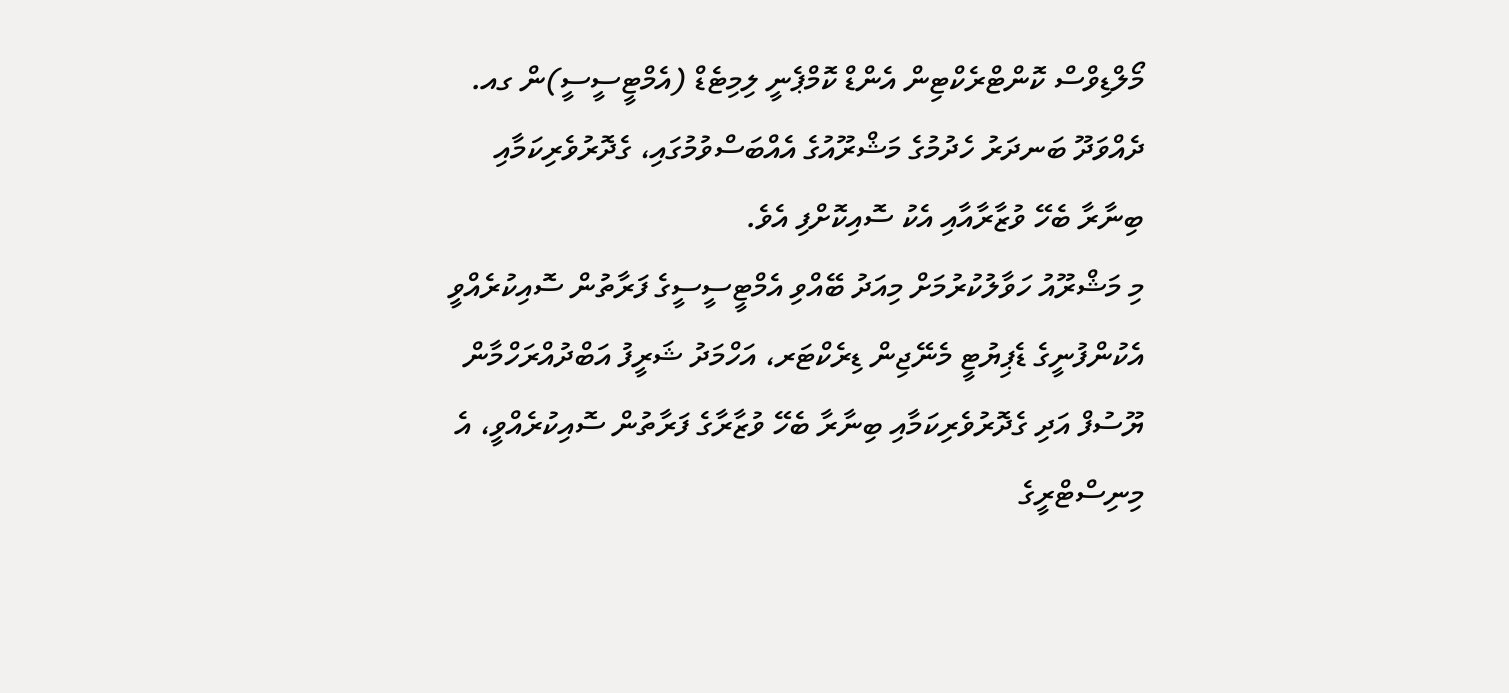މޯލްޑިވްސް ކޮންޓްރެކްޓިން އެންޑް ކޮމްޕެނީ ލިމިޓެޑް (އެމްޓީސީސީ)ން ގއ. ދެއްވަދޫ ބަނދަރު ހެދުމުގެ މަޝްރޫއުގެ އެއްބަސްވުމުގައި، ގެދޮރުވެރިކަމާއި ބިނާރާ ބެހޭ ވުޒާރާއާއި އެކު ސޮއިކޮށްފި އެވެ.
މި މަޝްރޫއު ހަވާލުކުރުމަށް މިއަދު ބޭއްވި އެމްޓީސީސީގެ ފަރާތުން ސޮއިކުރެއްވީ އެކުންފުނީގެ ޑެޕިޔުޓީ މެނޭޖިން ޑިރެކްޓަރ، އަހްމަދު ޝަރީފު އަބްދުއްރަހްމާން ޔޫސުފް އަދި ގެދޮރުވެރިކަމާއި ބިނާރާ ބެހޭ ވުޒާރާގެ ފަރާތުން ސޮއިކުރެއްވީ، އެ މިނިސްޓްރީގެ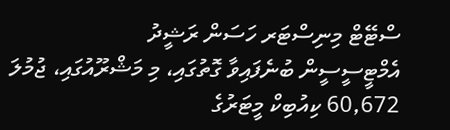ސްޓޭޓް މިނިސްޓަރ ހަސަން ރަޝީދު
އެމްޓީސީސީން ބުނެފައިވާ ގޮތުގައި، މި މަޝްރޫއުގައި، ޖުމުލަ 60,672 ކިއުބިކް މީޓަރުގެ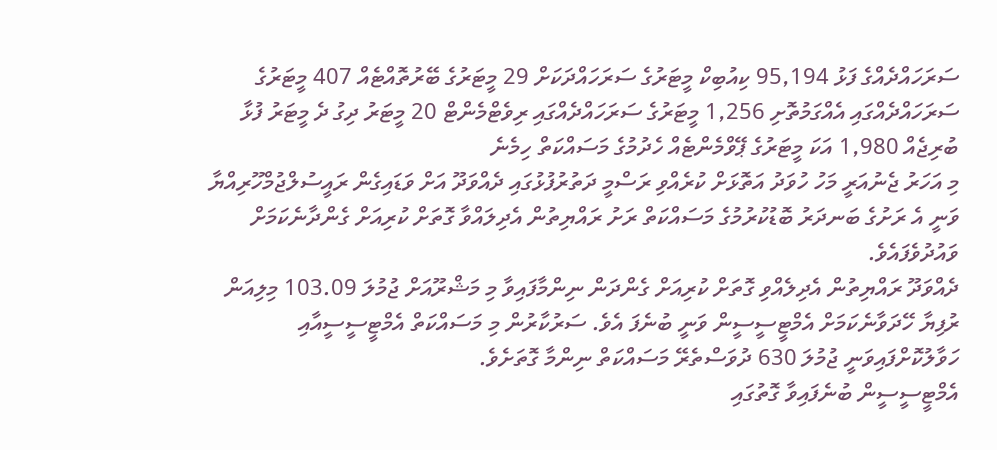ސަރަހައްދެއްގެ ފަޅު 95,194 ކިއުބިކް މީޓަރުގެ ސަރަހައްދަކަށް 29 މީޓަރުގެ ބޭރުތޮއްޓެއް 407 މީޓަރުގެ ސަރަހައްދެއްގައި އެއްގަމުތޮށި 1,256 މީޓަރުގެ ސަރަހައްދެއްގައި ރިވެޓްމެންޓް 20 މީޓަރު ދިގު ދެ މީޓަރު ފުޅާ ބުރިޖެއް 1,980 އަކަ މީޓަރުގެ ޕޭވްމެންޓެއް ހެދުމުގެ މަސައްކަތް ހިމެނެ
މި އަހަރު ޖެނުއަރީ މަހު ހުވަދު އަތޮޅަށް ކުރެއްވި ރަސްމީ ދަތުރުފުޅުގައި ދެއްވަދޫ އަށް ވަޑައިގެން ރައީސުލްޖުމްހޫރިއްޔާ ވަނީ އެ ރަށުގެ ބަނދަރު ބޮޑުކުރުމުގެ މަސައްކަތް ރަށު ރައްޔިތުން އެދިލައްވާ ގޮތަށް ކުރިއަށް ގެންދާނެކަމަށް ވައުދުވެފައެވެ.
ދެއްވަދޫ ރައްޔިތުން އެދިލެއްވި ގޮތަށް ކުރިއަށް ގެންދަން ނިންމާފައިވާ މި މަޝްރޫއަށް ޖުމުލަ 103.09 މިލިއަން ރުފިޔާ ހޭދަވާނެކަމަށް އެމްޓީސީސީން ވަނީ ބުނެފަ އެވެ. ސަރުކާރުން މި މަސައްކަތް އެމްޓީސީސީއާއި ހަވާލުކޮށްފައިވަނީ ޖުމުލަ 630 ދުވަސްތެރޭ މަސައްކަތް ނިންމާ ގޮތަށެވެ.
އެމްޓީސީސީން ބުނެފައިވާ ގޮތުގައި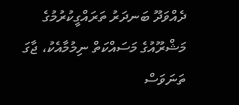ދެއްވަދޫ ބަނދަރު ތަރައްގީކުރުމުގެ މަޝްރޫއުގެ މަސައްކަތް ނިމުމާއެކު، ޖާގަ ތަނަވަސް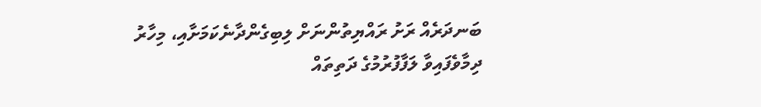ބަނދަރެއް ރަށު ރައްޔިތުންނަށް ލިބިގެންދާނެކަމަށާއި، މިހާރު ދިމާވެފައިވާ ލަފާފުރުމުގެ ދަތިތައް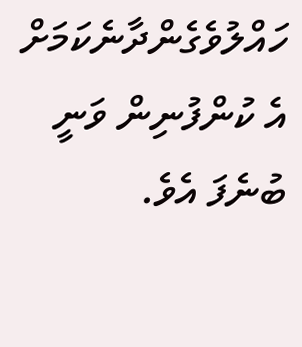ހައްލުވެގެންދާނެކަމަށް އެ ކުންފުނިން ވަނީ ބުނެފަ އެވެ.